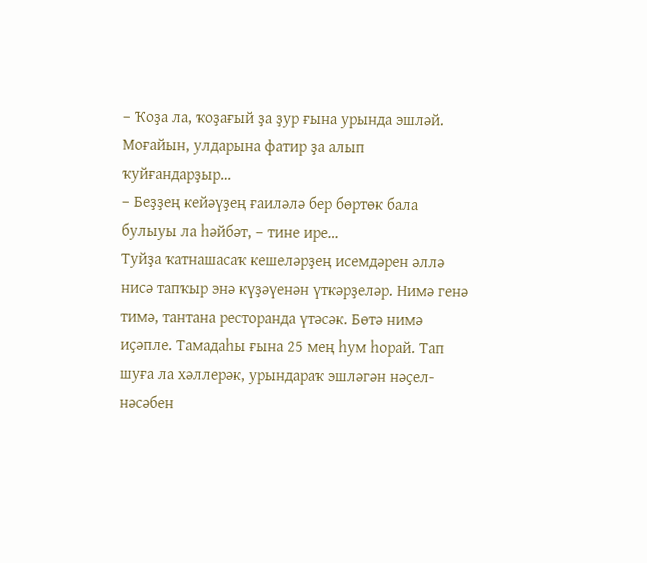– Ҡоҙа ла, ҡоҙағый ҙа ҙур ғына урында эшләй. Моғайын, улдарына фатир ҙа алып ҡуйғандарҙыр…
– Беҙҙең кейәүҙең ғаиләлә бер бөртөк бала булыуы ла һәйбәт, – тине ире…
Туйҙа ҡатнашасаҡ кешеләрҙең исемдәрен әллә нисә тапҡыр энә күҙәүенән үткәрҙеләр. Нимә генә тимә, тантана ресторанда үтәсәк. Бөтә нимә иҫәпле. Тамадаһы ғына 25 мең һум һорай. Тап шуға ла хәллерәк, урындараҡ эшләгән нәҫел-нәсәбен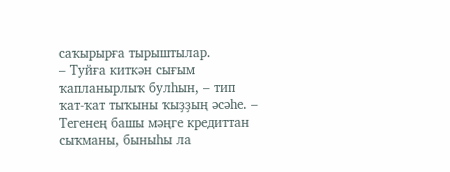саҡырырға тырыштылар.
– Туйға киткән сығым ҡапланырлыҡ булһын, – тип ҡат-ҡат тыҡыны ҡыҙҙың әсәһе. – Тегенең башы мәңге кредиттан сыҡманы, быныһы ла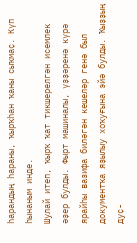һарандың һараны, ҡырҡһан ҡаны сыҡмаҫ. Күп һынаным инде.
Шулай итеп, ҡырҡ ҡат тикшерелгән исемлек әҙер булды. Фырт машиналы, үҙҙәренә күрә ярайһы вазифа биләгән кешеләр генә был документҡа яҙылыу хоҡуғына эйә булды. Ҡыҙҙың дуҫ-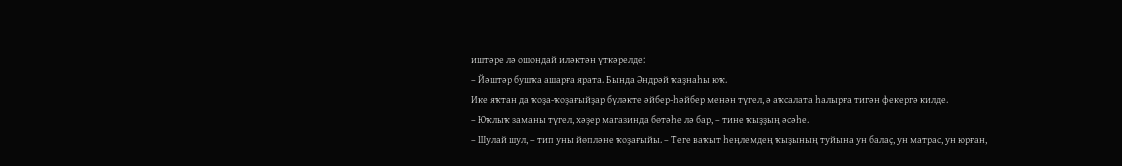иштәре лә ошондай иләктән үткәрелде:
– Йәштәр бушҡа ашарға ярата. Бында Әндрәй ҡаҙнаһы юҡ.
Ике яҡтан да ҡоҙа-ҡоҙағыйҙар бүләкте әйбер-һәйбер менән түгел, ә аҡсалата һалырға тигән фекергә килде.
– Юҡлыҡ заманы түгел, хәҙер магазинда бөтәһе лә бар, – тине ҡыҙҙың әсәһе.
– Шулай шул, – тип уны йөпләне ҡоҙағыйы. – Теге ваҡыт һеңлемдең ҡыҙының туйына ун балаҫ, ун матрас, ун юрған,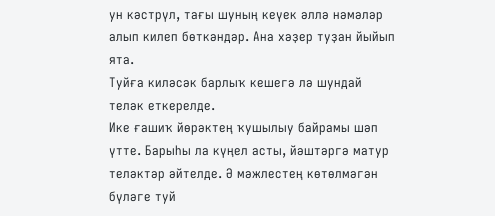ун кәстрүл, тағы шуның кеүек әллә нәмәләр алып килеп бөткәндәр. Ана хәҙер туҙан йыйып ята.
Туйға киләсәк барлыҡ кешегә лә шундай теләк еткерелде.
Ике ғашиҡ йөрәктең ҡушылыу байрамы шәп үтте. Барыһы ла күңел асты, йәштәргә матур теләктәр әйтелде. Ә мәжлестең көтөлмәгән бүләге туй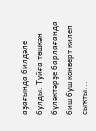аҙағында билдәле булды. Туйға төшкән бүләктәрҙе барлағанда биш буш конверт килеп сыҡты...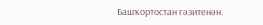Башҡортостан гәзитенән.